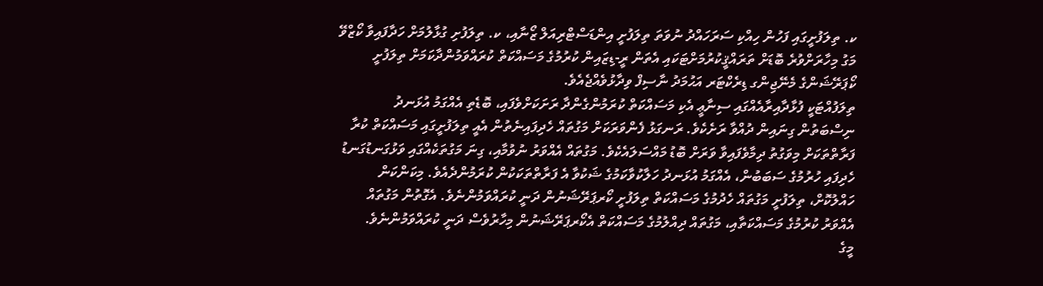ކ. ތިލަފުށީގައި ފަހުން ހިއްކި ސަރަހައްދު ނުވަތަ ތިލަފުށީ އިންޑަސްޓްރިއަލް ޒޯނާއި، ކ. ތިލަފުށި ގުޅާލުމަށް ހަދާފައިވާ ކޯޒްވޭ މަގު މިހާރަށްވުރެ ބޮޑަށް ތަރައްޤީކުރުމަށްޓަކައި އެތަން ރީ-ޑިޒައިން ކުރުމުގެ މަސައްކަތް ކުރައްވަމުންދާކަމަށް ތިލަފުށީ ކޯޕަރޭޝަންގެ މެނޭޖިންގ ޑިރެކްޓަރ އަޙުމަދު ނާސިފް ވިދާޅުވެއްޖެއެވެ.
ތިލަފުއްޓަކީ ފުޅާދާއިރާއެއްގައި ސިނާޢީ އެކި މަސައްކަތް ކުރަމުންގެންދާ ރަށަކަށްވެފައި، ބޮޑެތި އެއްގަމު އުޅަނދު ނިސްބަތުން ގިނައިން ދުއްވާ ރަށެކެވެ. ރަނގަޅު ފެންވަރަކަށް މަގުތައް ހެދިފައިނެތުން އެއީ ތިލަފުށީގައި މަސައްކަތް ކުރާ ފަރާތްތަކަށް މިވަގުތު ދިމާވެފައިވާ ވަރަށް ބޮޑު މައްސަލައެކެވެ. މަގުތައް އެއްވަރު ނުވުމާއި، ގިނަ މަގުތަކެއްގައި ވަޅުގަނޑުގަނޑު ހެދިފައި ހުރުމުގެ ސަބަބުން، އެއްގަމު އުޅަނދު ހަލާކުވާކަމުގެ ޝަކުވާ އެ ފަރާތްތަކަކުން ކުރަމުންދެއެވެ. މިކަންކަން ހައްލުކޮށް، ތިލަފުށީ މަގުތައް ހެދުމުގެ މަސައްކަތް ތިލަފުށީ ކޯރޕަރޭޝަނުން ދަނީ ކުރައްވަމުންނެވެ. އެގޮތުން މަގުތައް އެއްވަރު ކުރުމުގެ މަސައްކަތާއި، މަގުތައް ދިއްލުމުގެ މަސައްކަތް އެކޯރޕަރޭޝަނުން މިހާރުވެސް ދަނީ ކުރައްވަމުންނެވެ.
މީގެ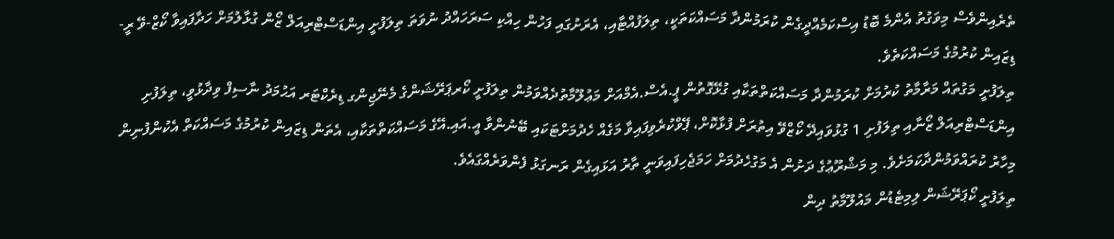ތެރެއިންވެސް މިވަގުތު އެންމެ ބޮޑު އިސްކަމެއްދީގެން ކުރަމުންދާ މަސައްކަތަކީ، ތިލަފުއްޓާއި، އެރަށުގައި ފަހުން ހިއްކި ސަރަހައްދު ނުވަތަ ތިލަފުށީ އިންޑަސްޓްރިއަލް ޒޯން ގުޅާލުމަށް ހަދާފައިވާ ކޯޒް-ވޭ ރީ-ޑިޒައިން ކުރުމުގެ މަސައްކަތެވެ.
ތިލަފުށީ މަގުތައް މަރާމާތު ކުރުމަށް ކުރަމުންދާ މަސައްކަތްތަކާއި ގުޅޭގޮތުން ޕީ.އެސް.އެމްއަށް މަޢުލޫމާތުދެއްވަމުން ތިލަފުށީ ކޯރޕަރޭޝަންގެ މެނޭޖިންގ ޑިރެކްޓަރ އަޙުމަދު ނާސިފް ވިދާޅުވީ، ތިލަފުށި އިންޑަސްޓްރިއަލް ޒޯނާއި ތިލަފުށި 1 ގުޅުވައިދޭ ކޯޒްވޭ އިތުރަށް ފުޅާކޮށް، ޕޭވްކުރެވިފައިވާ މަގެއް ހެދުމަށްޓަކައި ބޭނުންވާ އީ.އައި.އޭގެ މަސައްކަތްތަކާއި، އެތަން ޑިޒައިން ކުރުމުގެ މަސައްކަތް އެކުންފުނިން މިހާރު ކުރައްވަމުންދާކަމަށެވެ. މި މަޝްރޫޢުގެ ދަށުން އެ މަގުހެދުމަށް ހަމަޖެހިފައިވަނީ ތާރު އަޅައިގެން ރަނގަޅު ފެންވަރެއްގައެވެ.
ތިލަފުށީ ކޯޕަރޭޝަން ލިމިޓެޑުން މައުލޫމާތު ދިން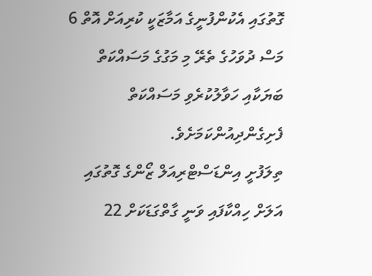ގޮތުގައި އެކުންފުނީގެ އަމާޒަކީ ކުރިއަށް އޮތް 6 މަސް ދުވަހުގެ ތެރޭ މި މަގުގެ މަސައްކަތް ބަޔަކާއި ހަވާލުކުރެވި މަސައްކަތް ފެށިގެންދިއުންކަމަށެވެ.
ތިލަފުށީ އިންޑަސްޓްރިއަލް ޒޯންގެ ގޮތުގައި އަލަށް ހިއްކާފައި ވަނީ ގާތްގަޑަކަށް 22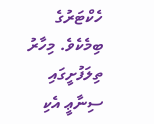ހެކްޓަރުގެ ބިމެކެވެ. މިހާރު ތިލަފުށީގައި ސިނާޢީ އެކި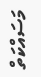މަސައްކަތް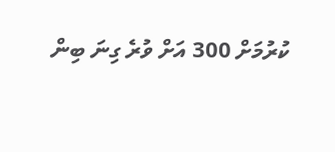ކުރުމަށް 300 އަށް ވުރެ ގިނަ ބިން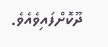ދޫކޮށްފައިވެއެވެ.